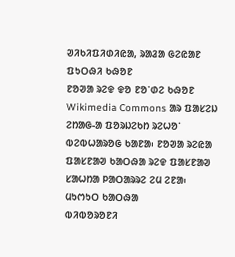ᱣᱤᱠᱤᱯᱤᱰᱤᱭᱟ, ᱨᱟᱲᱟ ᱜᱮᱭᱟᱱ ᱯᱩᱛᱷᱤ ᱠᱷᱚᱱ
ᱱᱚᱣᱟ ᱨᱮᱫ ᱫᱚ ᱱᱚᱸᱰᱮ ᱠᱷᱚᱱ Wikimedia Commons ᱟᱨ ᱯᱟᱥᱮᱡ ᱮᱴᱟᱜ-ᱟ ᱯᱚᱨᱡᱮᱠᱴ ᱨᱮᱦᱚᱸ ᱵᱮᱵᱦᱟᱨᱚᱜ ᱠᱟᱱᱟ᱾ ᱱᱚᱣᱟ ᱨᱮᱭᱟ ᱯᱟᱥᱱᱟᱣ ᱠᱟᱛᱷᱟ ᱨᱮᱫ ᱯᱟᱥᱱᱟᱣ ᱥᱟᱦᱴᱟ ᱞᱟᱛᱟᱨᱨᱮ ᱮᱢ ᱮᱱᱟ᱾
ᱢᱩᱬᱩᱛ ᱠᱟᱛᱷᱟ
ᱵᱤᱵᱚᱨᱚᱱᱤ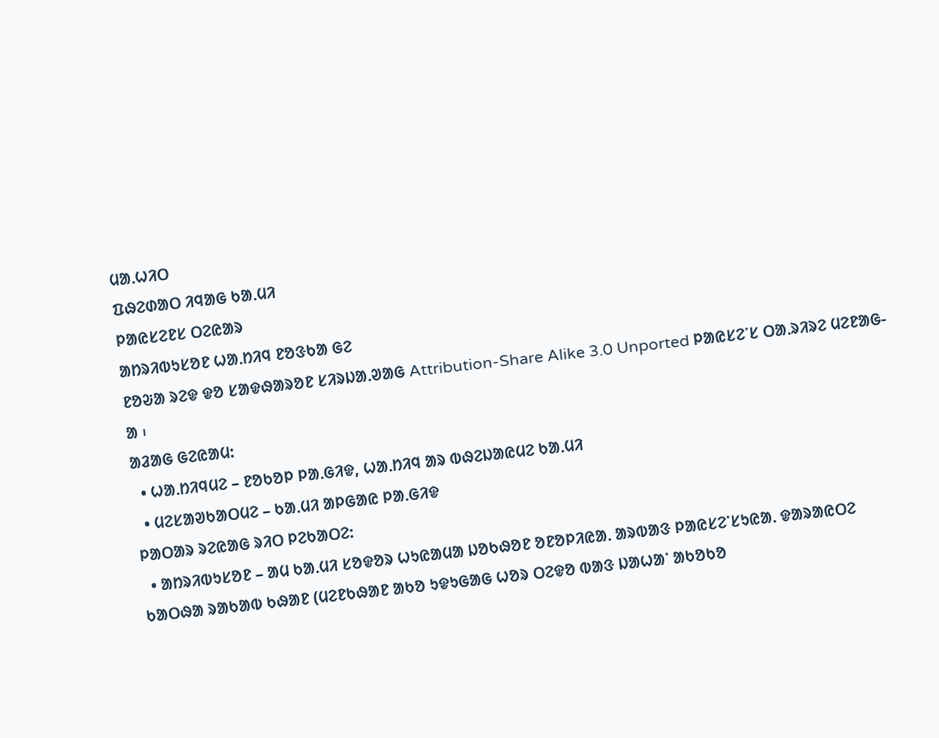ᱢᱟᱹᱦᱤᱛ
ᱯᱷᱮᱰᱟᱛ ᱤᱧᱟᱜ ᱠᱟᱹᱢᱤ
ᱞᱟᱭᱥᱮᱱᱥ ᱛᱮᱭᱟᱨ
ᱟᱴᱨᱤᱵᱩᱥᱚᱱ ᱦᱟᱹᱴᱤᱧ ᱱᱚᱝᱠᱟ ᱜᱮ
ᱱᱚᱶᱟ ᱨᱮᱫ ᱫᱚ ᱥᱟᱫᱷᱟᱨᱚᱱ ᱥᱤᱨᱡᱟᱹᱣᱟᱜ Attribution-Share Alike 3.0 Unported ᱞᱟᱭᱥᱮᱸᱥ ᱛᱟᱹᱨᱤᱨᱮ ᱢᱮᱱᱟᱜ-ᱟ ᱾
ᱟᱲᱟᱜ ᱜᱮᱭᱟᱢ:
  • ᱦᱟᱹᱴᱤᱧᱢᱮ – ᱱᱚᱠᱚᱞ ᱞᱟᱹᱜᱤᱫ, ᱦᱟᱹᱴᱤᱧ ᱟᱨ ᱵᱷᱮᱡᱟᱭᱢᱮ ᱠᱟᱹᱢᱤ
  • ᱢᱮᱥᱟᱣᱠᱟᱛᱢᱮ – ᱠᱟᱹᱢᱤ ᱟᱞᱜᱟᱭ ᱞᱟᱹᱜᱤᱫ
ᱞᱟᱛᱟᱨ ᱨᱮᱭᱟᱜ ᱨᱤᱛ ᱞᱮᱠᱟᱛᱮ:
  • ᱟᱴᱨᱤᱵᱩᱥᱚᱱ – ᱟᱢ ᱠᱟᱹᱢᱤ ᱥᱚᱫᱚᱨ ᱦᱩᱭᱟᱢᱟ ᱡᱚᱠᱷᱚᱱ ᱚᱱᱚᱞᱤᱭᱟᱹ ᱟᱨᱵᱟᱝ ᱞᱟᱭᱥᱮᱸᱥᱩᱭᱟᱹ ᱫᱟᱨᱟᱭᱛᱮ ᱠᱟᱛᱷᱟ ᱨᱟᱠᱟᱵ ᱠᱷᱟᱱ (ᱢᱮᱱᱠᱷᱟᱱ ᱟᱠᱚ ᱩᱫᱩᱜᱟᱜ ᱦᱚᱨ ᱛᱮᱫᱚ ᱵᱟᱝ ᱡᱟᱦᱟᱸ ᱟᱠᱚᱠᱚ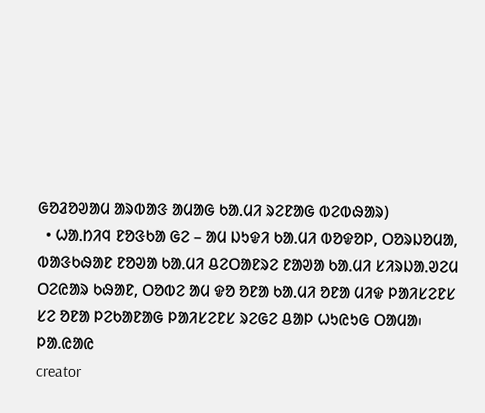ᱜᱚᱲᱚᱣᱟᱢ ᱟᱨᱵᱟᱝ ᱟᱢᱟᱜ ᱠᱟᱹᱢᱤ ᱨᱮᱱᱟᱜ ᱵᱮᱵᱷᱟᱨ)
  • ᱦᱟᱹᱴᱤᱧ ᱱᱚᱝᱠᱟ ᱜᱮ – ᱟᱢ ᱡᱩᱫᱤ ᱠᱟᱹᱢᱤ ᱵᱚᱫᱚᱞ, ᱛᱚᱨᱡᱚᱢᱟ, ᱵᱟᱝᱠᱷᱟᱱ ᱱᱚᱣᱟ ᱠᱟᱹᱢᱤ ᱪᱮᱛᱟᱱᱨᱮ ᱱᱟᱣᱟ ᱠᱟᱹᱢᱤ ᱥᱤᱨᱡᱟᱹᱣᱮᱢ ᱛᱮᱭᱟᱨ ᱠᱷᱟᱱ, ᱛᱚᱵᱮ ᱟᱢ ᱫᱚ ᱚᱱᱟ ᱠᱟᱹᱢᱤ ᱚᱱᱟ ᱢᱤᱫ ᱞᱟᱤᱥᱮᱱᱥ ᱥᱮ ᱚᱱᱟ ᱞᱮᱠᱟᱱᱟᱜ ᱞᱟᱤᱥᱮᱱᱥ ᱨᱮᱜᱮ ᱪᱟᱞ ᱦᱩᱭᱩᱜ ᱛᱟᱢᱟ᱾
ᱞᱟ.ᱭᱟᱭ
creator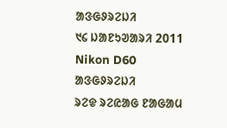ᱟᱝᱜᱽᱨᱮᱡᱤ
᱑᱔ ᱡᱟᱱᱩᱣᱟᱨᱤ 2011
Nikon D60 ᱟᱝᱜᱽᱨᱮᱡᱤ
ᱨᱮᱫ ᱨᱮᱭᱟᱜ ᱱᱟᱜᱟᱢ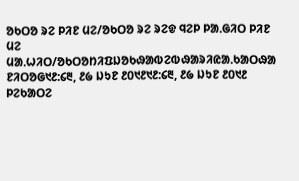ᱚᱠᱛᱚ ᱨᱮ ᱞᱤᱱ ᱢᱮ/ᱚᱠᱛᱚ ᱨᱮ ᱨᱮᱫ ᱧᱮᱞ ᱞᱟᱹᱜᱤᱛ ᱞᱤᱱ ᱢᱮ
ᱢᱟᱹᱦᱤᱛ/ᱚᱠᱛᱚᱴᱤᱯᱡᱚᱠᱷᱟᱵᱮᱵᱷᱟᱨᱤᱭᱟᱹᱠᱟᱛᱷᱟ
ᱱᱤᱛᱚᱜ᱑᱒:᱔᱓, ᱒᱙ ᱡᱩᱱ ᱒᱐᱑᱒᱑᱒:᱔᱓, ᱒᱙ ᱡᱩᱱ ᱒᱐᱑᱒ ᱞᱮᱠᱟᱛᱮ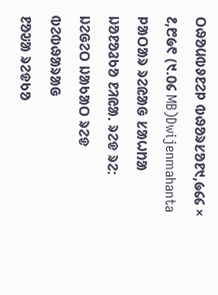ᱛᱷᱚᱢᱵᱽᱱᱮᱞ ᱵᱷᱚᱨᱥᱚᱱ᱑,᱙᱔᱔ × ᱒,᱘᱙᱖ (᱑.᱐᱔ MB)Dwijenmahanta
ᱞᱟᱛᱟᱨ ᱨᱮᱭᱟᱜ ᱥᱟᱦᱴᱟ ᱡᱚᱱᱚᱲᱠᱚ ᱱᱤᱭᱟᱹ ᱨᱮᱫ ᱨᱮ:
ᱡᱮᱜᱮᱛ ᱡᱟᱠᱟᱛ ᱨᱮᱫ ᱵᱮᱵᱷᱟᱨᱟᱜ
ᱱᱚᱶᱟ ᱨᱮᱫᱠᱚ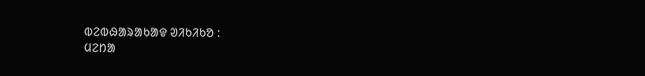ᱵᱮᱵᱷᱟᱨᱟᱠᱟᱫ ᱣᱤᱠᱤᱠᱚ :
ᱢᱮᱴᱟ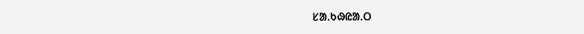ᱥᱟᱹᱠᱷᱭᱟᱹᱛ